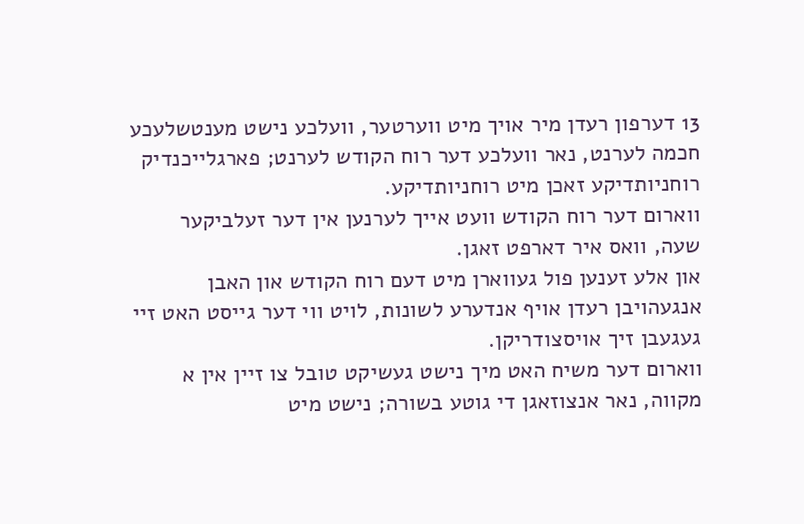13 דערפון רעדן מיר אויך מיט ווערטער, וועלכע נישט מענטשלעכע חכמה לערנט, נאר וועלכע דער רוח הקודש לערנט; פארגלייכנדיק רוחניותדיקע זאכן מיט רוחניותדיקע.
ווארום דער רוח הקודש וועט אייך לערנען אין דער זעלביקער שעה, וואס איר דארפט זאגן.
און אלע זענען פול געווארן מיט דעם רוח הקודש און האבן אנגעהויבן רעדן אויף אנדערע לשונות, לויט ווי דער גייסט האט זיי געגעבן זיך אויסצודריקן.
ווארום דער משיח האט מיך נישט געשיקט טובל צו זיין אין א מקווה, נאר אנצוזאגן די גוטע בשורה; נישט מיט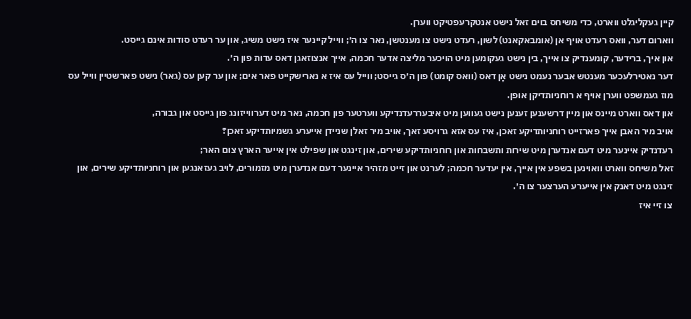קיין געקליגלט ווארט, כדי משיחס בוים זאל נישט אנטקרעפטיקט ווערן.
ווארום דער, וואס רעדט אויף אן (אומבאקאנט) לשון, רעדט נישט צו מענטשן, נאר צו ה׳; ווייל קיינער איז נישט משיג, און ער רעדט סודות אינם גייסט.
און איך, ברידער, קומענדיק צו אייך, בין נישט געקומען מיט הויכער מליצה אדער חכמה, אייך אנצוזאגן דאס עדות פון ה׳.
דער נאטירלעכער מענטש אבער נעמט נישט אָן דאס (וואס קומט) פון ה׳ס גייסט; ווייל עס איז א נארישקייט פאר אים; און ער קען עס (גאר) נישט פארשטיין ווייל עס מוז געמשפט ווערן אויף א רוחניותדיקן אופן.
און דאס ווארט מיינס און מיין דרשענען זענען נישט געווען מיט איבעררעדנדיקע ווערטער פון חכמה, נאר מיט דערווייזונג פון גייסט און גבורה,
אויב מיר האבן אייך פארזייט רוחניותדיקע זאכן, איז עס אזא גרויסע זאך, אויב מיר זאלן שניידן אייערע גשמיותדיקע זאכן?
רעדנדיק איינער מיט דעם אנדערן מיט שירות ותשבחות און רוחניותדיקע שירים, און זינגט און שפילט אין אייער הארץ צום האר;
זאל משיחס ווארט וואוינען בשפע אין אייך, אין יעדער חכמה; לערנט און זייט מזהיר איינער דעם אנדערן מיט מזמורים, לויב געזאנגען און רוחניותדיקע שירים, און זינגט מיט דאנק אין אייערע הערצער צו ה׳.
צו זיי איז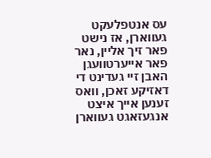עס אנטפלעקט געווארן, אז נישט פאר זיך אליין, נאר פאר אייערטוועגן האבן זיי געדינט די דאזיקע זאכן, וואס זענען אייך איצט אנגעזאגט געווארן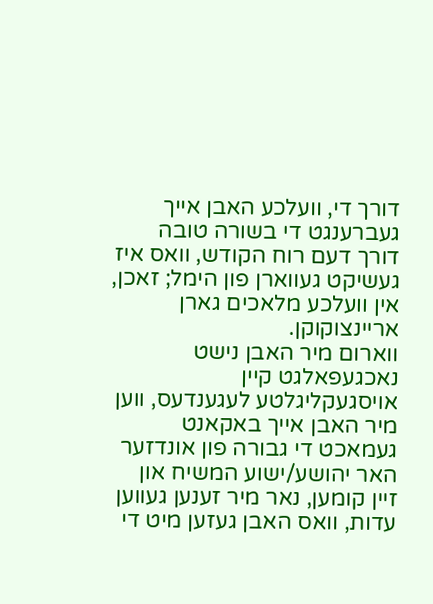דורך די, וועלכע האבן אייך געברענגט די בשורה טובה דורך דעם רוח הקודש, וואס איז געשיקט געווארן פון הימל; זאכן, אין וועלכע מלאכים גארן אריינצוקוקן.
ווארום מיר האבן נישט נאכגעפאלגט קיין אויסגעקליגלטע לעגענדעס, ווען מיר האבן אייך באקאנט געמאכט די גבורה פון אונדזער האר יהושע/ישוע המשיח און זיין קומען, נאר מיר זענען געווען עדות, וואס האבן געזען מיט די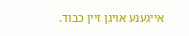אייגענע אויגן זיין כבוד.